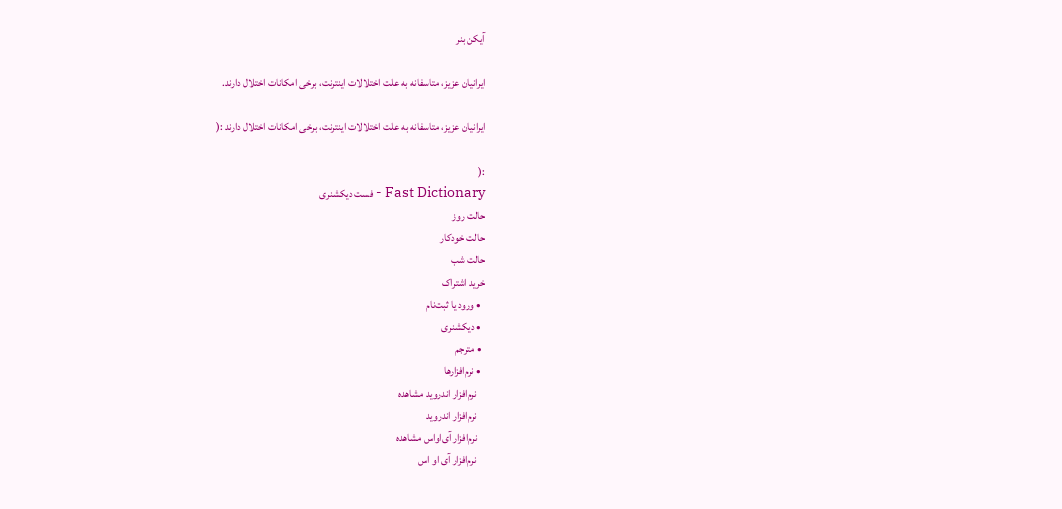آیکن بنر

ایرانیان عزیز، متاسفانه به علت اختلالات اینترنت، برخی امکانات اختلال دارند.

ایرانیان عزیز، متاسفانه به علت اختلالات اینترنت، برخی امکانات اختلال دارند :(

:(
Fast Dictionary - فست دیکشنری
حالت روز
حالت خودکار
حالت شب
خرید اشتراک
  • ورود یا ثبت‌نام
  • دیکشنری
  • مترجم
  • نرم‌افزار‌ها
    نرم‌افزار اندروید مشاهده
    نرم‌افزار اندروید
    نرم‌افزار آی‌او‌اس مشاهده
    نرم‌افزار آی او اس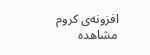افزونه‌ی کروم مشاهده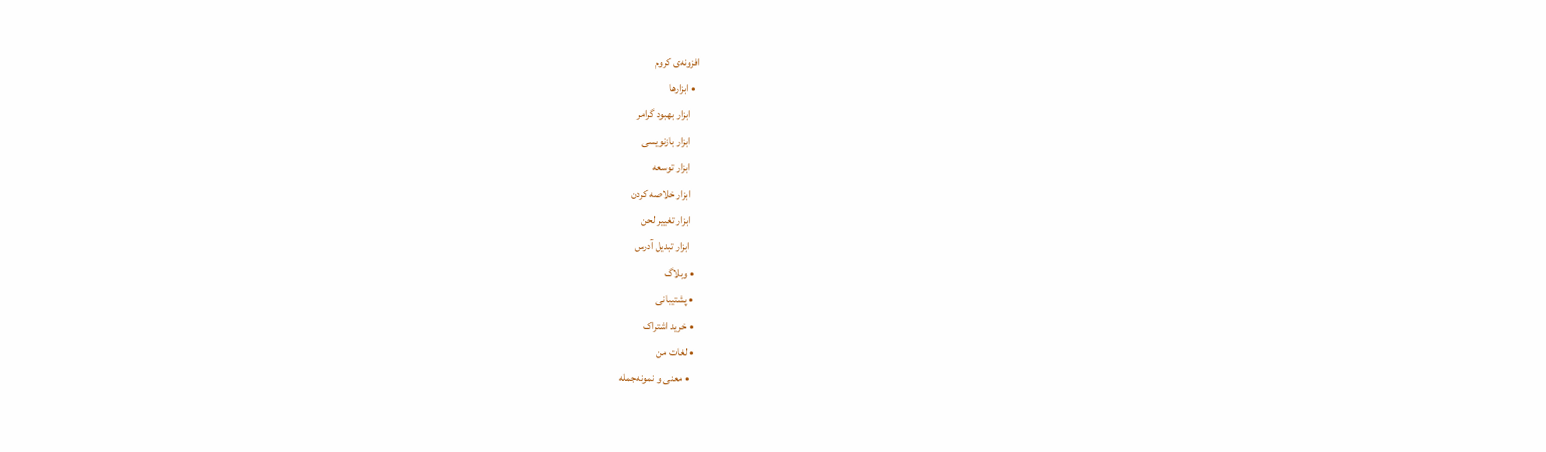افزونه‌ی کروم
  • ابزارها
    ابزار بهبود گرامر
    ابزار بازنویسی
    ابزار توسعه
    ابزار خلاصه کردن
    ابزار تغییر لحن
    ابزار تبدیل آدرس
  • وبلاگ
  • پشتیبانی
  • خرید اشتراک
  • لغات من
    • معنی و نمونه‌جمله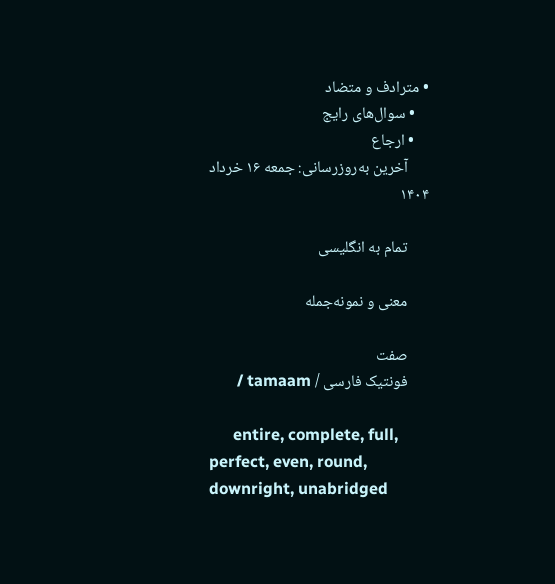• مترادف و متضاد
    • سوال‌های رایج
    • ارجاع
      آخرین به‌روزرسانی: جمعه ۱۶ خرداد ۱۴۰۴

      تمام به انگلیسی

      معنی و نمونه‌جمله

      صفت
      فونتیک فارسی / tamaam /

      entire, complete, full, perfect, even, round, downright, unabridged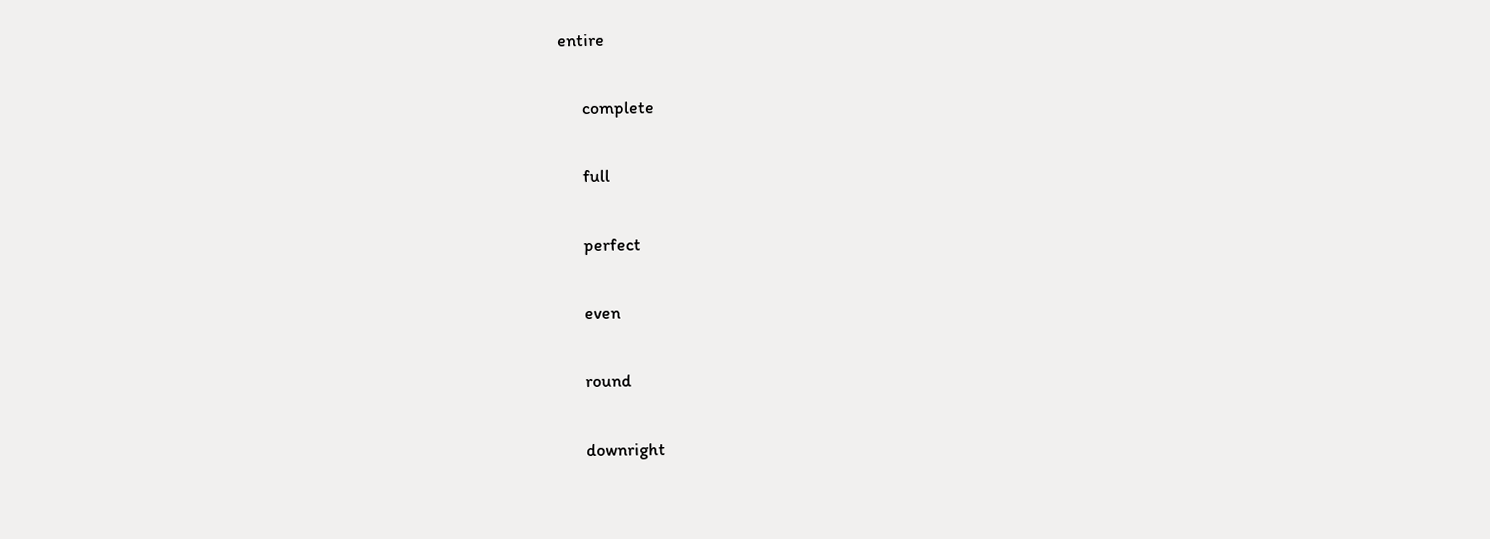entire

      complete

      full

      perfect

      even

      round

      downright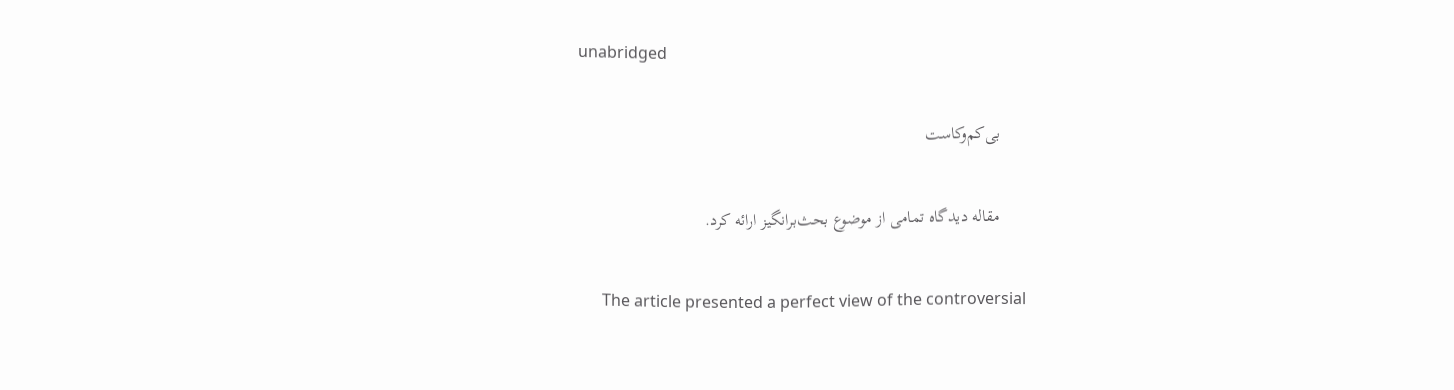unabridged

      بی‌کم‌وکاست

      مقاله دیدگاه تمامی از موضوع بحث‌برانگیز ارائه کرد.

      The article presented a perfect view of the controversial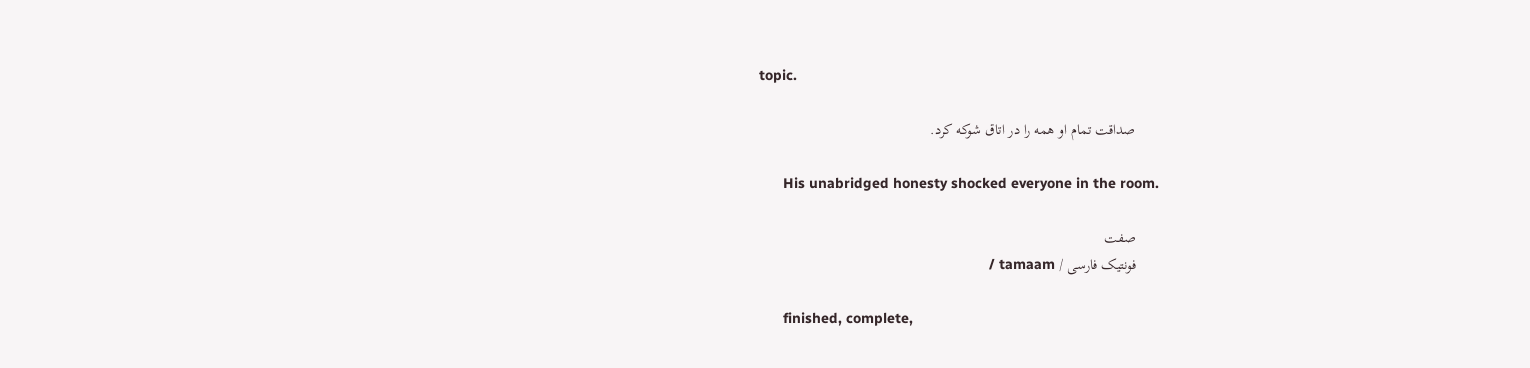topic.

      صداقت تمام او همه را در اتاق شوکه کرد.

      His unabridged honesty shocked everyone in the room.

      صفت
      فونتیک فارسی / tamaam /

      finished, complete,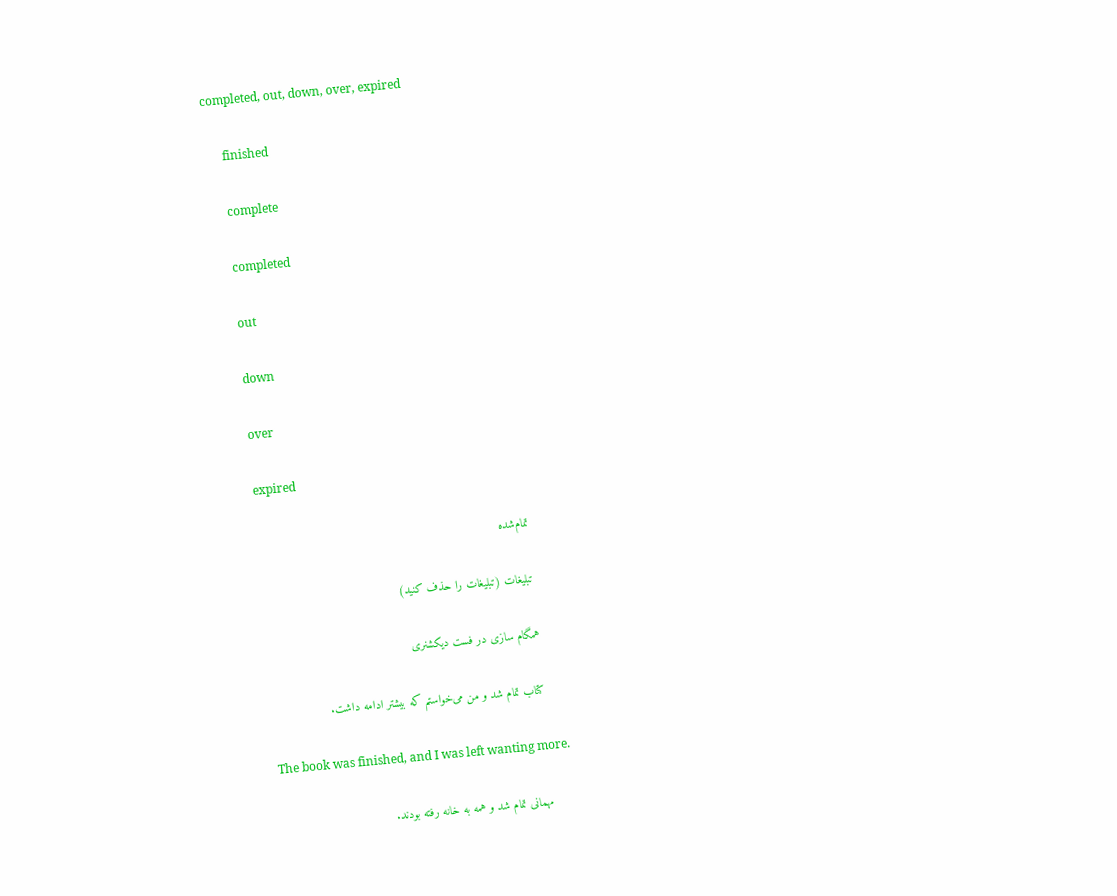completed, out, down, over, expired

      finished

      complete

      completed

      out

      down

      over

      expired

      تمام‌شده

      تبلیغات (تبلیغات را حذف کنید)

      همگام سازی در فست دیکشنری

      کتاب تمام شد و من می‌خواستم که بیشتر ادامه داشت.

      The book was finished, and I was left wanting more.

      مهمانی تمام شد و همه به خانه رفته بودند.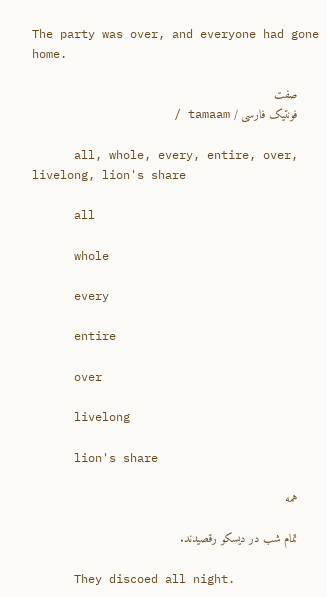The party was over, and everyone had gone home.

      صفت
      فونتیک فارسی / tamaam /

      all, whole, every, entire, over, livelong, lion's share

      all

      whole

      every

      entire

      over

      livelong

      lion's share

      همه

      تمام شب در دیسکو رقصیدند.

      They discoed all night.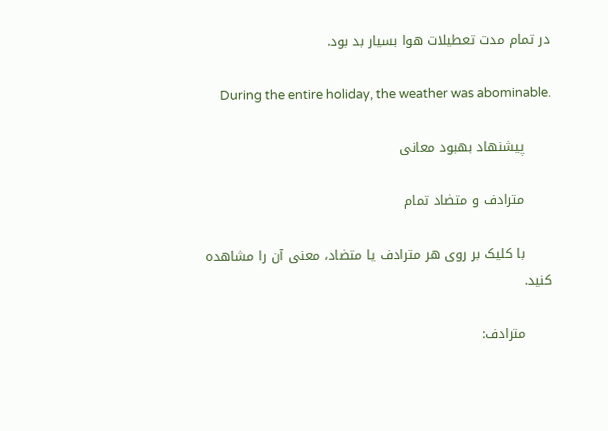در تمام مدت تعطیلات هوا بسیار بد بود.

      During the entire holiday, the weather was abominable.

      پیشنهاد بهبود معانی

      مترادف و متضاد تمام

      با کلیک بر روی هر مترادف یا متضاد، معنی آن را مشاهده کنید.

      مترادف: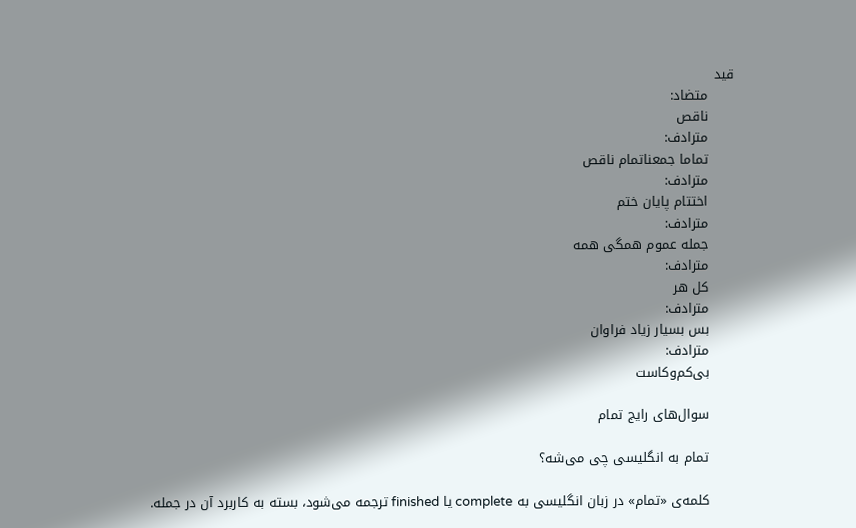قید
      متضاد:
      ناقص
      مترادف:
      تماما جمعناتمام ناقص
      مترادف:
      اختتام پایان ختم
      مترادف:
      جمله عموم همگی همه
      مترادف:
      کل هر
      مترادف:
      بس بسیار زیاد فراوان
      مترادف:
      بی‌کم‌وکاست

      سوال‌های رایج تمام

      تمام به انگلیسی چی می‌شه؟

      کلمه‌ی «تمام» در زبان انگلیسی به complete یا finished ترجمه می‌شود، بسته به کاربرد آن در جمله.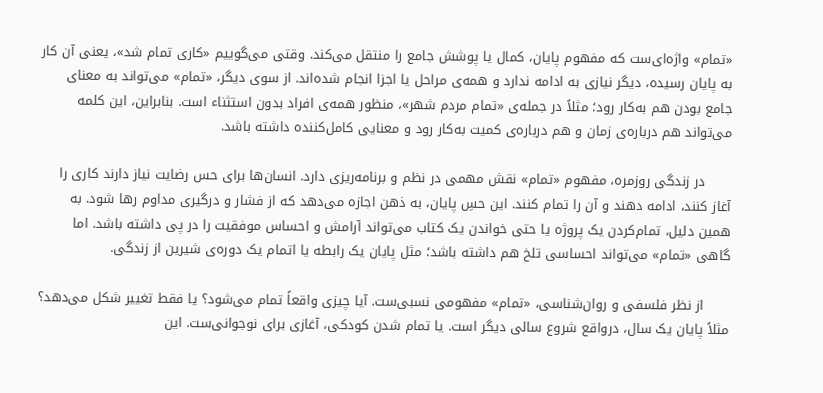«تمام» واژه‌ای‌ست که مفهوم پایان، کمال یا پوشش جامع را منتقل می‌کند. وقتی می‌گوییم «کاری تمام شد»، یعنی آن کار به پایان رسیده، دیگر نیازی به ادامه ندارد و همه‌ی مراحل یا اجزا انجام شده‌اند. از سوی دیگر، «تمام» می‌تواند به معنای جامع بودن هم به‌کار رود؛ مثلاً در جمله‌ی «تمام مردم شهر»، منظور همه‌ی افراد بدون استثناء است. بنابراین، این کلمه می‌تواند هم درباره‌ی زمان و هم درباره‌ی کمیت به‌کار رود و معنایی کامل‌کننده داشته باشد.

      در زندگی روزمره، مفهوم «تمام» نقش مهمی در نظم و برنامه‌ریزی دارد. انسان‌ها برای حس رضایت نیاز دارند کاری را آغاز کنند، ادامه دهند و آن را تمام کنند. این حسِ پایان، به ذهن اجازه می‌دهد که از فشار و درگیری مداوم رها شود. به همین دلیل، تمام‌کردن یک پروژه یا حتی خواندن یک کتاب می‌تواند آرامش و احساس موفقیت را در پی داشته باشد. اما گاهی «تمام» می‌تواند احساسی تلخ هم داشته باشد؛ مثل پایان یک رابطه یا اتمام یک دوره‌ی شیرین از زندگی.

      از نظر فلسفی و روان‌شناسی، «تمام» مفهومی نسبی‌ست. آیا چیزی واقعاً تمام می‌شود؟ یا فقط تغییر شکل می‌دهد؟ مثلاً پایان یک سال، درواقع شروع سالی دیگر است. یا تمام شدن کودکی، آغازی برای نوجوانی‌ست. این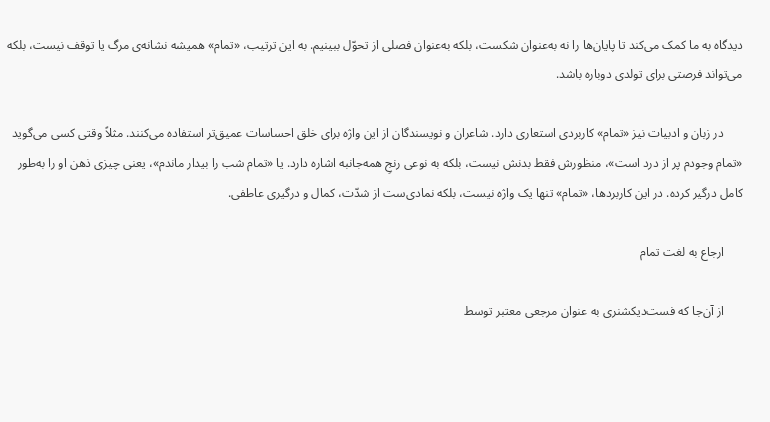دیدگاه به ما کمک می‌کند تا پایان‌ها را نه به‌عنوان شکست، بلکه به‌عنوان فصلی از تحوّل ببینیم. به این ترتیب، «تمام» همیشه نشانه‌ی مرگ یا توقف نیست، بلکه می‌تواند فرصتی برای تولدی دوباره باشد.

      در زبان و ادبیات نیز «تمام» کاربردی استعاری دارد. شاعران و نویسندگان از این واژه برای خلق احساسات عمیق‌تر استفاده می‌کنند. مثلاً وقتی کسی می‌گوید «تمام وجودم پر از درد است»، منظورش فقط بدنش نیست، بلکه به نوعی رنجِ همه‌جانبه اشاره دارد. یا «تمام شب را بیدار ماندم»، یعنی چیزی ذهن او را به‌طور کامل درگیر کرده. در این کاربردها، «تمام» تنها یک واژه نیست، بلکه نمادی‌ست از شدّت، کمال و درگیری عاطفی.

      ارجاع به لغت تمام

      از آن‌جا که فست‌دیکشنری به عنوان مرجعی معتبر توسط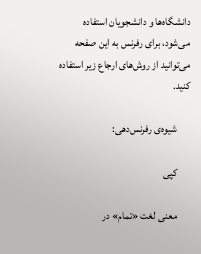دانشگاه‌ها و دانشجویان استفاده می‌شود، برای رفرنس به این صفحه می‌توانید از روش‌های ارجاع زیر استفاده کنید.

      شیوه‌ی رفرنس‌دهی:

      کپی

      معنی لغت «تمام» در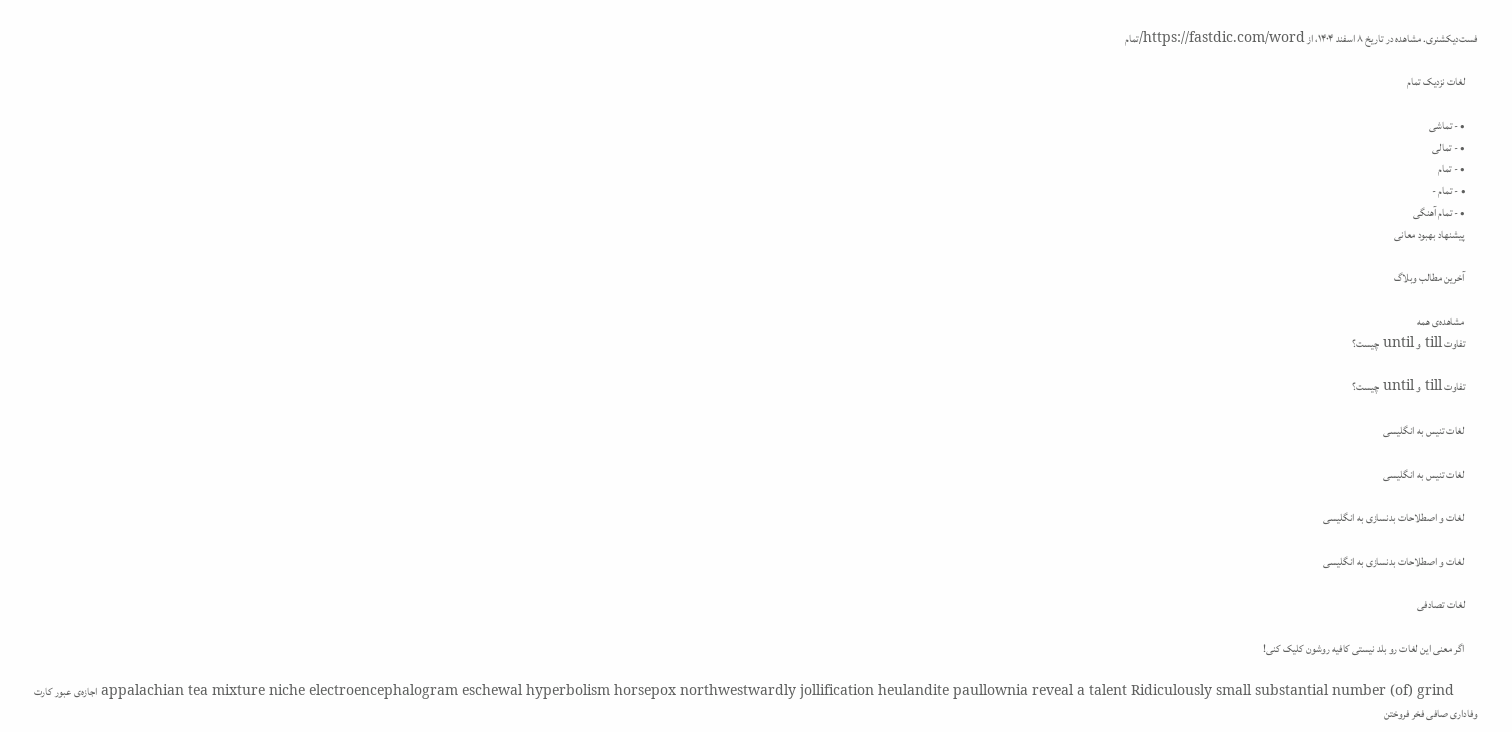فست‌دیکشنری. مشاهده در تاریخ ۸ اسفند ۱۴۰۴، از https://fastdic.com/word/تمام

      لغات نزدیک تمام

      • - تماشی
      • - تمالی
      • - تمام
      • - تمام -
      • - تمام آهنگی
      پیشنهاد بهبود معانی

      آخرین مطالب وبلاگ

      مشاهده‌ی همه
      تفاوت till و until چیست؟

      تفاوت till و until چیست؟

      لغات تنیس به انگلیسی

      لغات تنیس به انگلیسی

      لغات و اصطلاحات بدنسازی به انگلیسی

      لغات و اصطلاحات بدنسازی به انگلیسی

      لغات تصادفی

      اگر معنی این لغات رو بلد نیستی کافیه روشون کلیک کنی!

      appalachian tea mixture niche electroencephalogram eschewal hyperbolism horsepox northwestwardly jollification heulandite paullownia reveal a talent Ridiculously small substantial number (of) grind اجازه‌ی عبور کارت وفاداری صافی فخر فروختن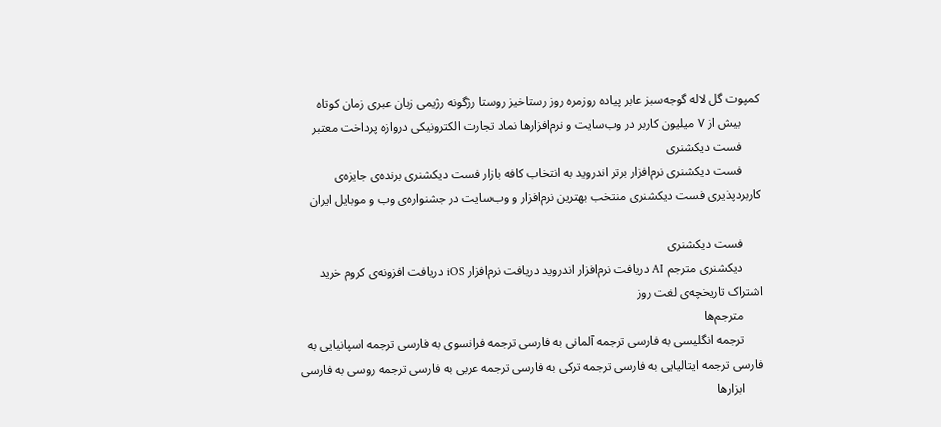کمپوت گل لاله گوجه‌سبز عابر پیاده روزمره روز رستاخیز روستا رژگونه رژیمی زبان عبری زمان کوتاه
      بیش از ۷ میلیون کاربر در وب‌سایت و نرم‌افزارها نماد تجارت الکترونیکی دروازه پرداخت معتبر
      فست دیکشنری
      فست دیکشنری نرم‌افزار برتر اندروید به انتخاب کافه بازار فست دیکشنری برنده‌ی جایزه‌ی کاربرد‌پذیری فست دیکشنری منتخب بهترین نرم‌افزار و وب‌سایت در جشنواره‌ی وب و موبایل ایران

      فست دیکشنری
      دیکشنری مترجم AI دریافت نرم‌افزار اندروید دریافت نرم‌افزار iOS دریافت افزونه‌ی کروم خرید اشتراک تاریخچه‌ی لغت روز
      مترجم‌ها
      ترجمه انگلیسی به فارسی ترجمه آلمانی به فارسی ترجمه فرانسوی به فارسی ترجمه اسپانیایی به فارسی ترجمه ایتالیایی به فارسی ترجمه ترکی به فارسی ترجمه عربی به فارسی ترجمه روسی به فارسی
      ابزارها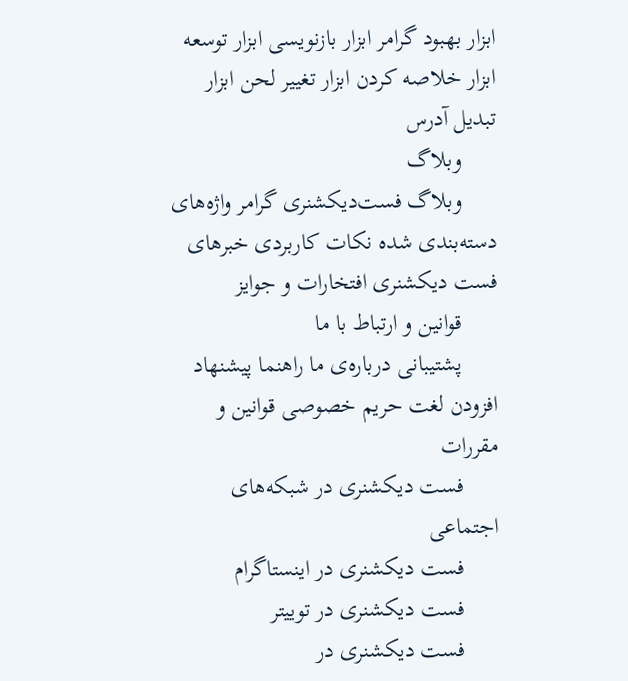ابزار بهبود گرامر ابزار بازنویسی ابزار توسعه ابزار خلاصه کردن ابزار تغییر لحن ابزار تبدیل آدرس
      وبلاگ
      وبلاگ فست‌دیکشنری گرامر واژه‌های دسته‌بندی شده نکات کاربردی خبرهای فست دیکشنری افتخارات و جوایز
      قوانین و ارتباط با ما
      پشتیبانی درباره‌ی ما راهنما پیشنهاد افزودن لغت حریم خصوصی قوانین و مقررات
      فست دیکشنری در شبکه‌های اجتماعی
      فست دیکشنری در اینستاگرام
      فست دیکشنری در توییتر
      فست دیکشنری در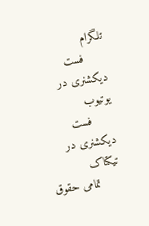تلگرام
      فست دیکشنری در یوتیوب
      فست دیکشنری در تیکتاک
      تمامی حقوق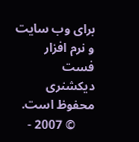برای وب سایت و نرم افزار فست دیکشنری محفوظ است.
      © 2007 -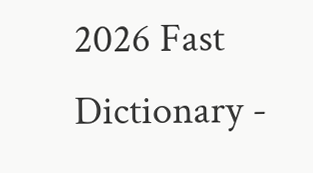2026 Fast Dictionary -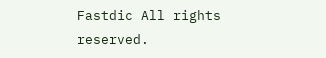Fastdic All rights reserved.